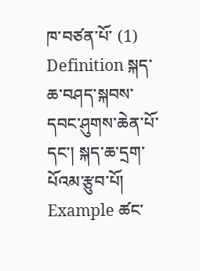ཁ་བཙན་པོ་ (1)
Definition སྐད་ཆ་བཤད་སྐབས་དབང་ཤུགས་ཆེན་པོ་དང་། སྐད་ཆ་དྲག་པོའམ་རྩུབ་པོ།
Example ཚང་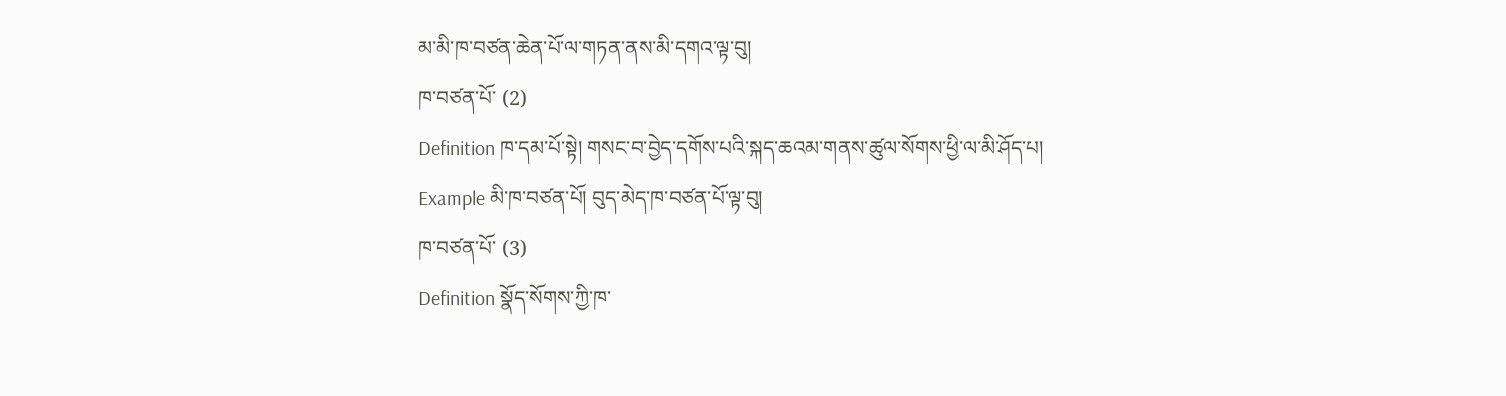མ་མི་ཁ་བཙན་ཆེན་པོ་ལ་གཏན་ནས་མི་དགའ་ལྟ་བུ།
ཁ་བཙན་པོ་ (2)
Definition ཁ་དམ་པོ་སྟེ། གསང་བ་བྱེད་དགོས་པའི་སྐད་ཆའམ་གནས་ཚུལ་སོགས་ཕྱི་ལ་མི་ཤོད་པ།
Example མི་ཁ་བཙན་པོ། བུད་མེད་ཁ་བཙན་པོ་ལྟ་བུ།
ཁ་བཙན་པོ་ (3)
Definition སྣོད་སོགས་ཀྱི་ཁ་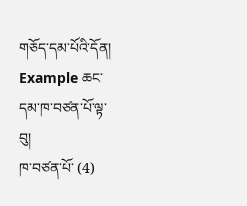གཅོད་དམ་པོའི་དོན།
Example ཆང་དམ་ཁ་བཙན་པོ་ལྟ་བུ།
ཁ་བཙན་པོ་ (4)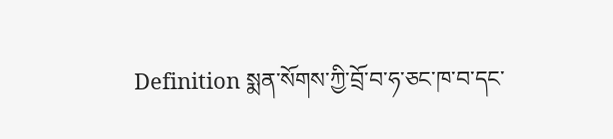Definition སྨན་སོགས་ཀྱི་བྲོ་བ་ཧ་ཅང་ཁ་བ་དང་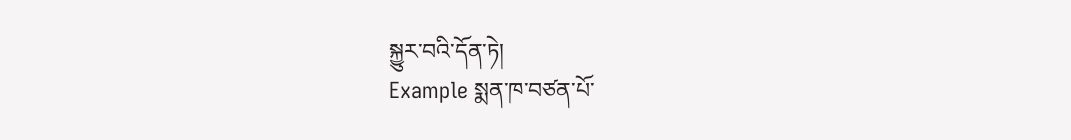སྐྱུར་བའི་དོན་ཏེ།
Example སྨན་ཁ་བཙན་པོ་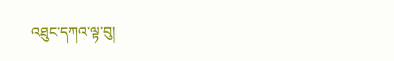འཐུང་དཀའ་ལྟ་བུ།